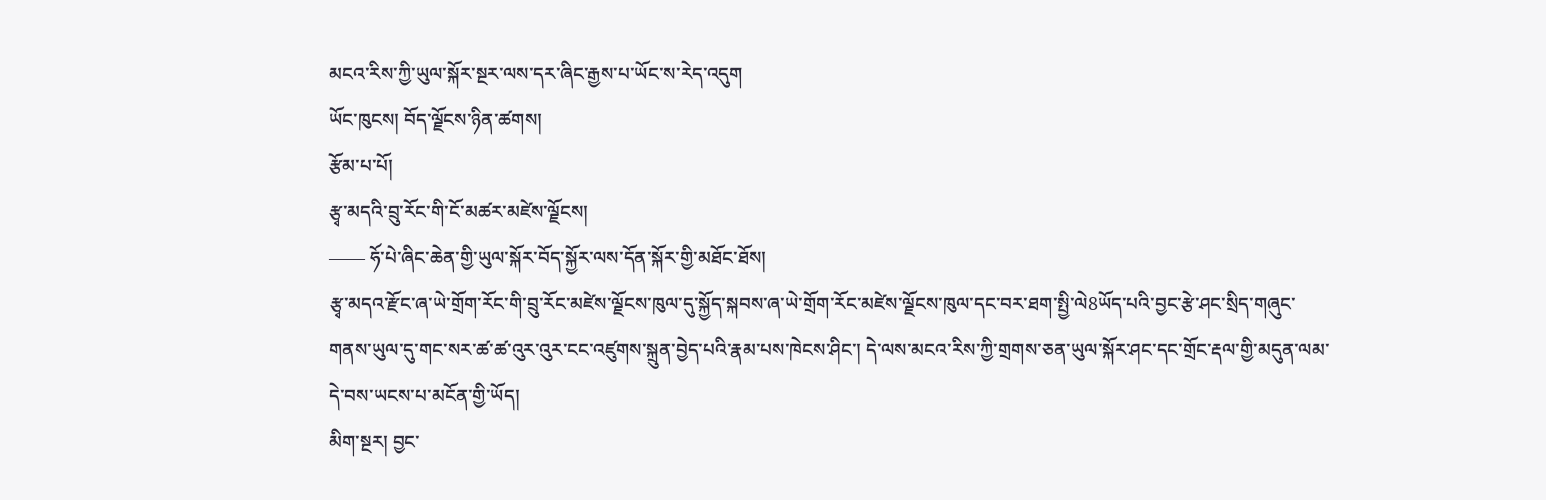མངའ་རིས་ཀྱི་ཡུལ་སྐོར་སྔར་ལས་དར་ཞིང་རྒྱས་པ་ཡོང་ས་རེད་འདུག
ཡོང་ཁུངས། བོད་ལྗོངས་ཉིན་ཚགས།
རྩོམ་པ་པོ།
རྩྭ་མདའི་བྲུ་རོང་གི་ངོ་མཚར་མཛེས་ལྗོངས།
—— ཧོ་པེ་ཞིང་ཆེན་གྱི་ཡུལ་སྐོར་བོད་སྐྱོར་ལས་དོན་སྐོར་གྱི་མཐོང་ཐོས།
རྩྭ་མདའ་རྫོང་ཞ་ཡེ་གྲོག་རོང་གི་བྲུ་རོང་མཛེས་ལྗོངས་ཁུལ་དུ་སྐྱོད་སྐབས་ཞ་ཡེ་གྲོག་རོང་མཛེས་ལྗོངས་ཁུལ་དང་བར་ཐག་སྤྱི་ལེ8ཡོད་པའི་བྱང་རྩེ་ཤང་སྲིད་གཞུང་གནས་ཡུལ་དུ་གང་སར་ཚ་ཚ་འུར་འུར་ངང་འཛུགས་སྐྲུན་བྱེད་པའི་རྣམ་པས་ཁེངས་ཤིང་། དེ་ལས་མངའ་རིས་ཀྱི་གྲགས་ཅན་ཡུལ་སྐོར་ཤང་དང་གྲོང་རྡལ་གྱི་མདུན་ལམ་དེ་བས་ཡངས་པ་མངོན་གྱི་ཡོད།
མིག་སྔར། བྱང་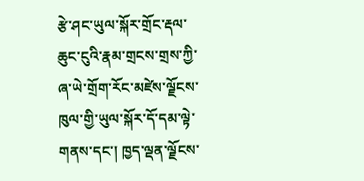རྩེ་ཤང་ཡུལ་སྐོར་གྲོང་རྡལ་ཆུང་ངུའི་རྣམ་གྲངས་གྲས་ཀྱི་ཞ་ཡེ་གྲོག་རོང་མཛེས་ལྗོངས་ཁུལ་གྱི་ཡུལ་སྐོར་དོ་དམ་ལྟེ་གནས་དང་། ཁྱད་ལྡན་ལྗོངས་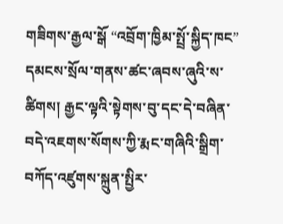གཟིགས་རྒྱལ་སྒོ “འབྲོག་ཁྱིམ་སྤྲོ་སྐྱིད་ཁང” དམངས་སྲོལ་གནས་ཚང་ཞབས་ཞུའི་ས་ཚིགས། རྒྱང་ལྟའི་སྟེགས་བུ་དང་དེ་བཞིན་བདེ་འཇགས་སོགས་ཀྱི་རྨང་གཞིའི་སྒྲིག་བཀོད་འཛུགས་སྐྲུན་སྤྱིར་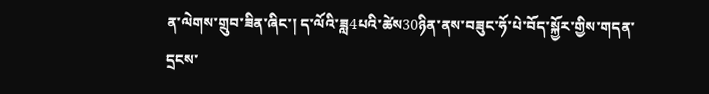ན་ལེགས་གྲུབ་ཟིན་ཞིང་། ད་ལོའི་ཟླ4པའི་ཚེས30ཉིན་ནས་བཟུང་ཧོ་པེ་བོད་སྐྱོར་གྱིས་གདན་དྲངས་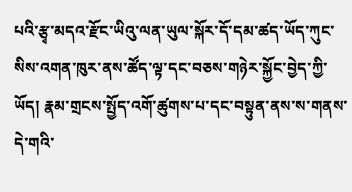པའི་རྩྭ་མདའ་རྫོང་ཡིའུ་ལན་ཡུལ་སྐོར་དོ་དམ་ཚད་ཡོད་ཀུང་སིས་འགན་ཁུར་ནས་ཚོད་ལྟ་དང་བཅས་གཉེར་སྐྱོང་བྱེད་ཀྱི་ཡོད། རྣམ་གྲངས་སྤྱོད་འགོ་ཚུགས་པ་དང་བསྟུན་ནས་ས་གནས་དེ་གའི་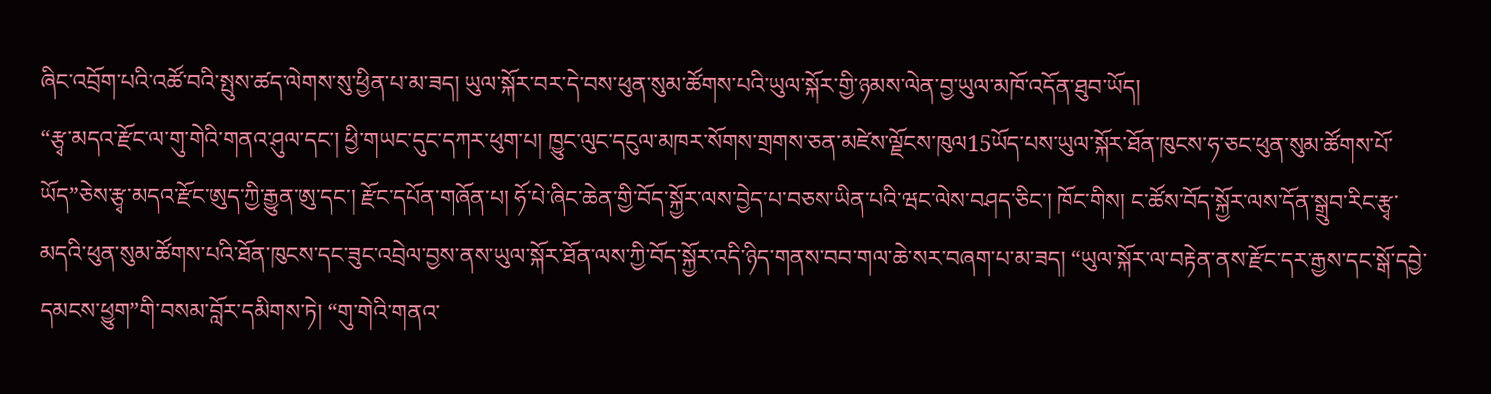ཞིང་འབྲོག་པའི་འཚོ་བའི་སྤུས་ཚད་ལེགས་སུ་ཕྱིན་པ་མ་ཟད། ཡུལ་སྐོར་བར་དེ་བས་ཕུན་སུམ་ཚོགས་པའི་ཡུལ་སྐོར་གྱི་ཉམས་ལེན་བྱ་ཡུལ་མཁོ་འདོན་ཐུབ་ཡོད།
“རྩྭ་མདའ་རྫོང་ལ་གུ་གེའི་གནའ་ཤུལ་དང་། ཕྱི་གཡང་དུང་དཀར་ཕུག་པ། ཁྱུང་ལུང་དངུལ་མཁར་སོགས་གྲགས་ཅན་མཛེས་ལྗོངས་ཁུལ15ཡོད་པས་ཡུལ་སྐོར་ཐོན་ཁུངས་ཧ་ཅང་ཕུན་སུམ་ཚོགས་པོ་ཡོད”ཅེས་རྩྭ་མདའ་རྫོང་ཨུད་ཀྱི་རྒྱུན་ཨུ་དང་། རྫོང་དཔོན་གཞོན་པ། ཧོ་པེ་ཞིང་ཆེན་གྱི་བོད་སྐྱོར་ལས་བྱེད་པ་བཅས་ཡིན་པའི་ཝང་ལེས་བཤད་ཅིང་། ཁོང་གིས། ང་ཚོས་བོད་སྐྱོར་ལས་དོན་སྒྲུབ་རིང་རྩྭ་མདའི་ཕུན་སུམ་ཚོགས་པའི་ཐོན་ཁུངས་དང་ཟུང་འབྲེལ་བྱས་ནས་ཡུལ་སྐོར་ཐོན་ལས་ཀྱི་བོད་སྐྱོར་འདི་ཉིད་གནས་བབ་གལ་ཆེ་སར་བཞག་པ་མ་ཟད། “ཡུལ་སྐོར་ལ་བརྟེན་ནས་རྫོང་དར་རྒྱས་དང་སྒོ་དབྱེ་དམངས་ཕྱུག”གི་བསམ་བློར་དམིགས་ཏེ། “གུ་གེའི་གནའ་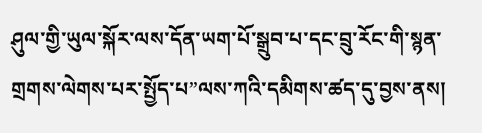ཤུལ་གྱི་ཡུལ་སྐོར་ལས་དོན་ཡག་པོ་སྒྲུབ་པ་དང་བྲུ་རོང་གི་སྙན་གྲགས་ལེགས་པར་སྤྱོད་པ”ལས་ཀའི་དམིགས་ཚད་དུ་བྱས་ནས།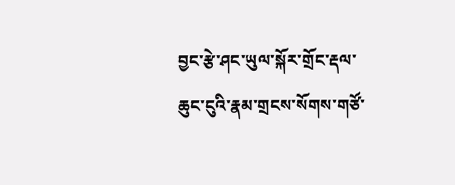བྱང་རྩེ་ཤང་ཡུལ་སྐོར་གྲོང་རྡལ་ཆུང་ངུའི་རྣམ་གྲངས་སོགས་གཙོ་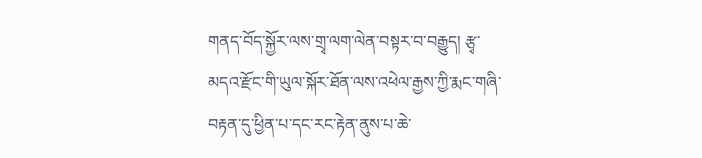གནད་བོད་སྐྱོར་ལས་གྲྭ་ལག་ལེན་བསྟར་བ་བརྒྱུད། རྩྭ་མདའ་རྫོང་གི་ཡུལ་སྐོར་ཐོན་ལས་འཕེལ་རྒྱས་ཀྱི་རྨང་གཞི་བརྟན་དུ་ཕྱིན་པ་དང་རང་རྟེན་ནུས་པ་ཆེ་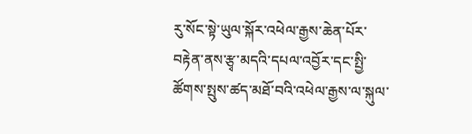རུ་སོང་སྟེ་ཡུལ་སྐོར་འཕེལ་རྒྱས་ཆེན་པོར་བརྟེན་ནས་རྩྭ་མདའི་དཔལ་འབྱོར་དང་སྤྱི་ཚོགས་སྤུས་ཚད་མཐོ་བའི་འཕེལ་རྒྱས་ལ་སྐུལ་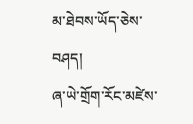མ་ཐེབས་ཡོད་ཅེས་བཤད།
ཞ་ཡེ་གྲོག་རོང་མཛེས་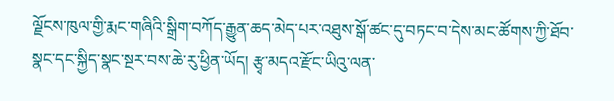ལྗོངས་ཁུལ་གྱི་རྨང་གཞིའི་སྒྲིག་བཀོད་རྒྱུན་ཆད་མེད་པར་འཐུས་སྒོ་ཚང་དུ་བཏང་བ་དེས་མང་ཚོགས་ཀྱི་ཐོབ་སྣང་དང་སྐྱིད་སྣང་སྔར་བས་ཆེ་རུ་ཕྱིན་ཡོད། རྩྭ་མདའ་རྫོང་ཡིའུ་ལན་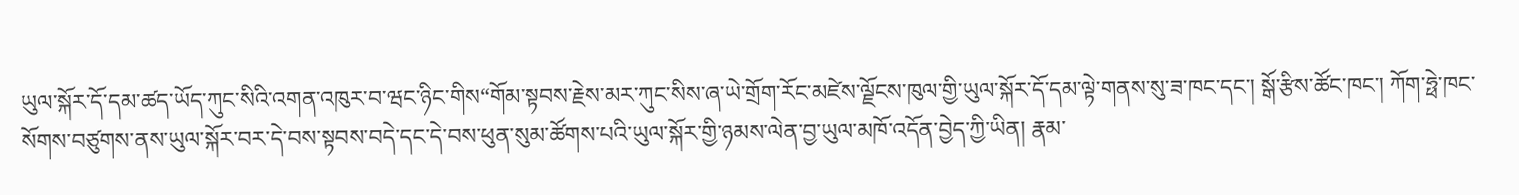ཡུལ་སྐོར་དོ་དམ་ཚད་ཡོད་ཀུང་སིའི་འགན་འཁུར་བ་ཝང་ཉིང་གིས“གོམ་སྟབས་རྗེས་མར་ཀུང་སིས་ཞ་ཡེ་གྲོག་རོང་མཛེས་ལྗོངས་ཁུལ་གྱི་ཡུལ་སྐོར་དོ་དམ་ལྟེ་གནས་སུ་ཟ་ཁང་དང་། སྒོ་རྩིས་ཚོང་ཁང་། ཀོག་ཧྥེ་ཁང་སོགས་བཙུགས་ནས་ཡུལ་སྐོར་བར་དེ་བས་སྟབས་བདེ་དང་དེ་བས་ཕུན་སུམ་ཚོགས་པའི་ཡུལ་སྐོར་གྱི་ཉམས་ལེན་བྱ་ཡུལ་མཁོ་འདོན་བྱེད་ཀྱི་ཡིན། རྣམ་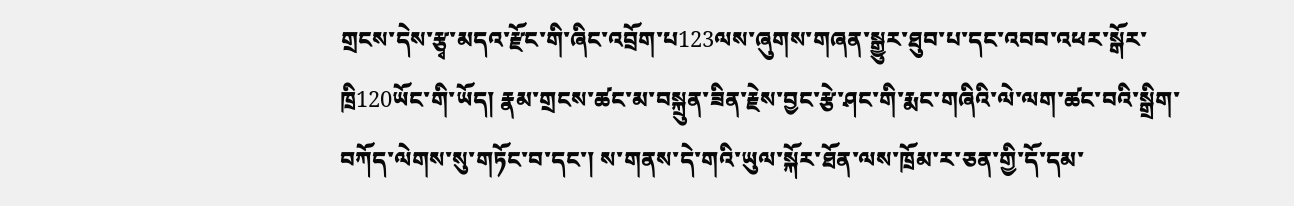གྲངས་དེས་རྩྭ་མདའ་རྫོང་གི་ཞིང་འབྲོག་པ123ལས་ཞུགས་གཞན་སྒྱུར་ཐུབ་པ་དང་འབབ་འཕར་སྒོར་ཁྲི120ཡོང་གི་ཡོད། རྣམ་གྲངས་ཚང་མ་བསྐྲུན་ཟིན་རྗེས་བྱང་རྩེ་ཤང་གི་རྨང་གཞིའི་ལེ་ལག་ཚང་བའི་སྒྲིག་བཀོད་ལེགས་སུ་གཏོང་བ་དང་། ས་གནས་དེ་གའི་ཡུལ་སྐོར་ཐོན་ལས་ཁྲོམ་ར་ཅན་གྱི་དོ་དམ་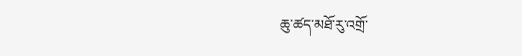ཆུ་ཚད་མཐོ་རུ་འགྲོ་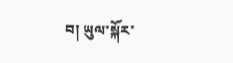བ། ཡུལ་སྐོར་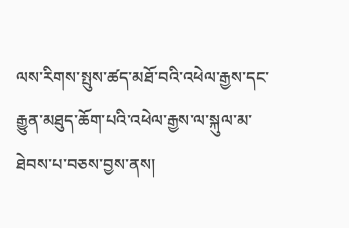ལས་རིགས་སྤུས་ཚད་མཐོ་བའི་འཕེལ་རྒྱས་དང་རྒྱུན་མཐུད་ཆོག་པའི་འཕེལ་རྒྱས་ལ་སྐུལ་མ་ཐེབས་པ་བཅས་བྱས་ནས།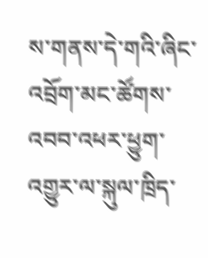ས་གནས་དེ་གའི་ཞིང་འབྲོག་མང་ཚོགས་འབབ་འཕར་ཕྱུག་འགྱུར་ལ་སྐུལ་ཁྲིད་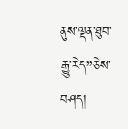ནུས་ལྡན་ཐུབ་རྒྱུ་རེད”ཅེས་བཤད།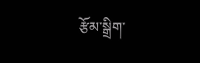རྩོམ་སྒྲིག་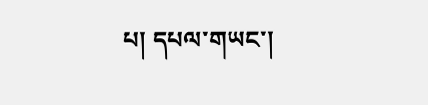པ། དཔལ་གཡང་།